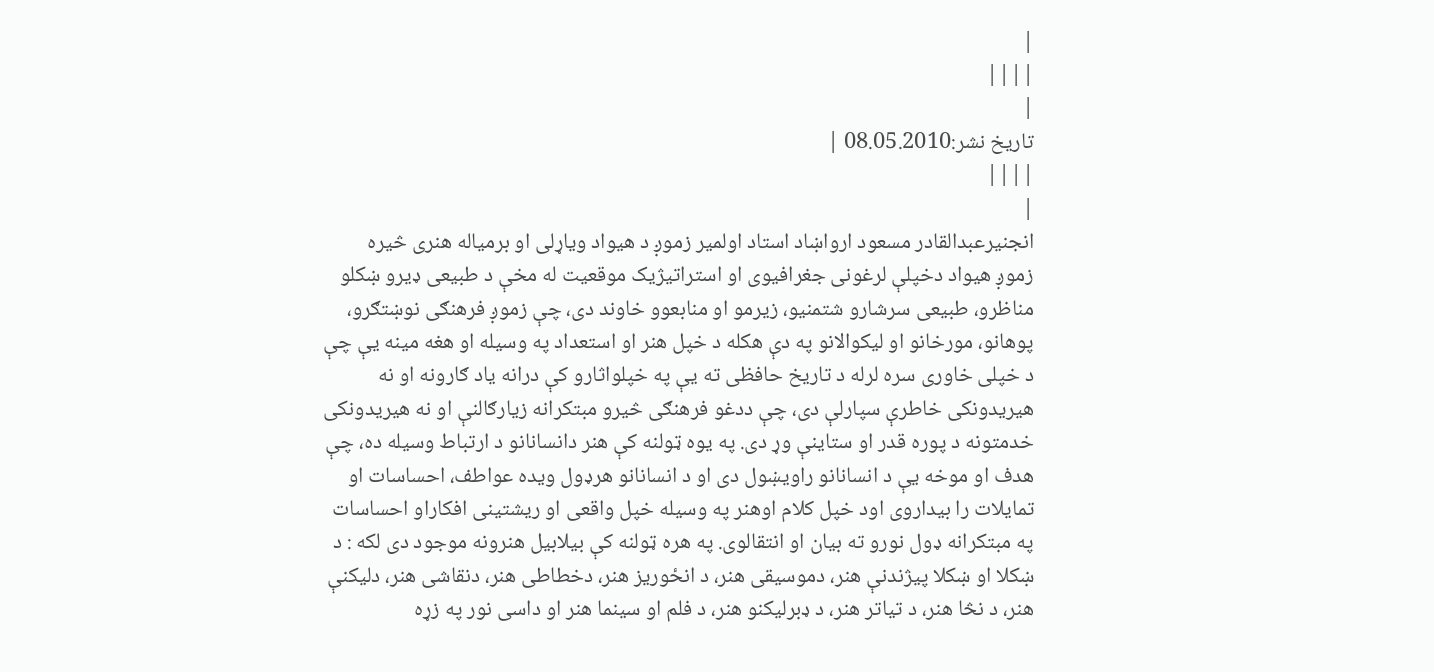|
||||
|
تاریخ نشر:08.05.2010 |
||||
|
انجنیرعبدالقادر مسعود ارواښاد استاد اولمیر زموږ د هیواد ویاړلی او برمیاله هنری څیره
زموږ هیواد دخپلې لرغونی جغرافیوی او استراتیژیک موقعیت له مخې د طبیعی ډیرو ښکلو مناظرو، طبیعی سرشارو شتمنیو، زیرمو او منابعوو خاوند دی، چې زموږ فرهنګی نوښتګرو، پوهانو، مورخانو او لیکوالانو په دې هکله د خپل هنر او استعداد په وسیله او هغه مینه یې چې د خپلی خاوری سره لرله د تاریخ حافظی ته یې په خپلواثارو کې درانه یاد ګارونه او نه هیریدونکی خاطرې سپارلې دی، چې ددغو فرهنګی څیرو مبتکرانه زیارګالنې او نه هیریدونکی خدمتونه د پوره قدر او ستاینې وړ دی. په یوه ټولنه کې هنر دانسانانو د ارتباط وسیله ده، چې هدف او موخه یې د انسانانو راویښول دی او د انسانانو هرډول ویده عواطف، احساسات او تمایلات را بیداروی اود خپل کلام اوهنر په وسیله خپل واقعی او ریشتینی افکاراو احساسات په مبتکرانه ډول نورو ته بیان او انتقالوی. په هره ټولنه کې بیلابیل هنرونه موجود دی لکه : د ښکلا او ښکلا پیژندنې هنر، دموسیقی هنر، د انځوریز هنر، دخطاطی هنر، دنقاشی هنر، دلیکنې هنر، د نڅا هنر، د تیاتر هنر، د ډبرلیکنو هنر، د فلم او سینما هنر او داسی نور په زړه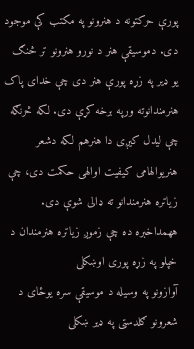پورې حرکتونه د هنرونو په مکتب کې موجود دی. دموسیقې هنر د نورو هنرونو تر څنګ یو ډیر په زړه پورې هنر دی چې خدای پاک هنرمندانوته ورپه برخه کړې دی. لکه څرنګه چې لیدل کیږی دا هنرهم لکه دشعر هنریوالهامی کیفیت اوالهی حکمت دی، چې زیاتره هنرمندانو ته ډالی شوې دی.
ههمداخبره ده چې زموږ زیاتره هنرمندان د خپلو په زړه پوری اوښکلی
آوازونو په وسیله د موسیقې سره یوځای د شعرونو ګلدستی په ډیر ښکلی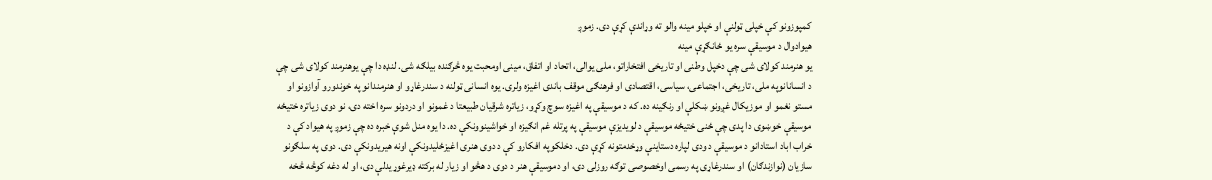کمپوزونو کې خپلی ټولنې او خپلو مینه والو ته وړاندې کړې دی. زموږ
هیوادوال د موسیقې سره یو ځانګړې مینه
یو هنرمند کولای شی چې دخپل وطنی او تاریخی افتخاراتو، ملی یوالی، اتحاد او اتفاق، مینی اومحبت یوه څرګنده بیلګه شی. لنډه دا چې یوهنرمند کولای شی چې د انسانانوپه ملی، تاریخی، اجتماعی، سیاسی، اقتصادی او فرهنګی موقف باندی اغیزه ولری. یوه انسانی ټولنه د سندرغاړو او هنرمندانو په خوندورو آوازونو او مستو نغمو او موزیکال غږونو ښکلې او رنګینه ده. که د موسیقې په اغیزه سوچ وکړو، زیاتره شرقیان طبیعتا د غمونو او دردونو سره اخته دی، نو دوی زیاتره ختیځه موسیقې خوښوی دا پدی چې ځنی ختیځه موسیقې د لویدیزې موسیقې په پرتله غم انګیزه او خواشینوونکې ده. دا یوه منل شوې خبره ده چې زموږ په هیواد کې د خراب اباد استادانو د موسیقې د ودی لپاره دستاینې وړخدمتونه کړې دی. دخلکوپه افکارو کې د دوی هنری اغیزځلیدونکې اونه هیریدونکې دی. دوی په سلګونو سازیان (نوازندګان) او سندرغاړی په رسمی اوخصوصی توګه روزلی دی، او دموسیقې هنر د دوی د هڅو او زیار له برکته ډیرغوړیدلې دی، او له دغه کوڅه څخه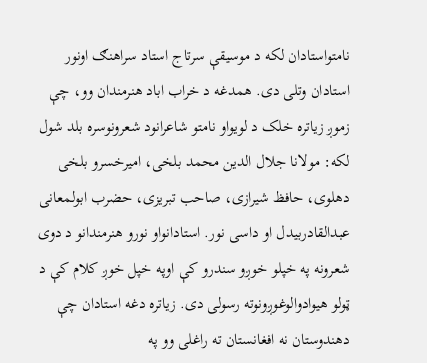نامتواستادان لکه د موسیقې سرتاج استاد سراهنګ اونور استادان وتلی دی. همدغه د خراب اباد هنرمندان وو، چې زموږ زیاتره خلک د لویواو نامتو شاعرانود شعرونوسره بلد شول لکه: مولانا جلال الدین محمد بلخی، امیرخسرو بلخی دهلوی، حافظ شیرازی، صاحب تبریزی، حضرب ابولمعانی عبدالقادربیدل او داسی نور. استادانواو نورو هنرمندانو د دوی شعرونه په خپلو خوږو سندرو کې اوپه خپل خوږ کلام کې د ټولو هیوادوالوغوږونوته رسولی دی. زیاتره دغه استادان چې دهندوستان نه افغانستان ته راغلی وو په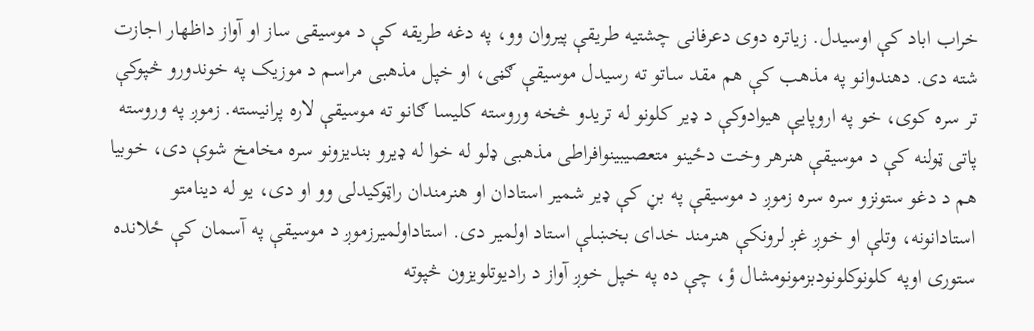خراب اباد کې اوسیدل. زیاتره دوی دعرفانی چشتیه طریقې پیروان وو، په دغه طریقه کې د موسیقی ساز او آواز داظهار اجازت شته دی. دهندوانو په مذهب کې هم مقد ساتو ته رسیدل موسیقې ګڼی، او خپل مذهبی مراسم د موزیک په خوندورو څپوکې تر سره کوی، خو په اروپایې هیوادوکې د ډیر کلونو له تریدو څخه وروسته کلیسا ګانو ته موسیقې لاره پرانیسته. زموږ په وروسته پاتی ټولنه کې د موسیقې هنرهر وخت دځینو متعصیبینوافراطی مذهبی ډلو له خوا له ډیرو بندیزونو سره مخامخ شوې دی، خوبیا هم د دغو ستونزو سره سره زموږ د موسیقې په بڼ کې ډیر شمیر استادان او هنرمندان راټوکیدلی وو او دی، یو له دینامتو استادانونه، وتلې او خوږ غږ لرونکې هنرمند خدای بخښلې استاد اولمیر دی. استاداولمیرزموږ د موسیقې په آسمان کې ځلانده ستوری اوپه کلونوکلونودبزمونومشال ؤ، چې ده په خپل خوږ آواز د رادیوتلویزون څپوته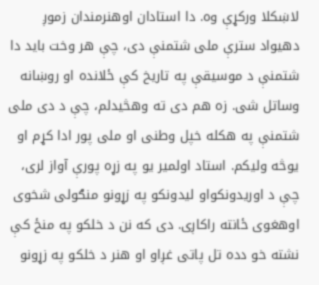لاښکلا ورکړې وه. دا استادان اوهنرمندان زموږ دهیواد سترې ملی شتمنې دی، چې هر وخت باید دا شتمنې د موسیقې په تاریخ کې ځلانده او روښانه وساتل شی. زه هم دی ته وهڅیدلم، چې د دی ملی شتمنې په هکله خپل وطنی او ملی پور ادا کړم او یوڅه ولیکم. استاد اولمیر یو په زړه پورې آواز لری، چې د اوریدونکواو لیدونکو په زړونو منګولی شخوی اوهغوی ځانته راکاږی. دی که نن د خلکو په منځ کې نشته خو دده تل پاتی غږاو او هنر د خلکو په زړونو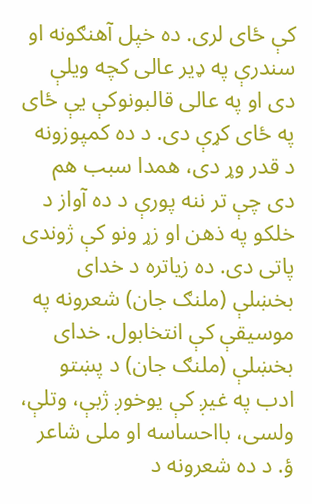کې ځای لری. ده خپل آهنګونه او سندرې په ډیر عالی کچه ویلې دی او په عالی قالبونوکې یې ځای په ځای کړې دی. د ده کمپوزونه د قدر وړ دی، همدا سبب هم دی چې تر ننه پورې د ده آواز د خلکو په ذهن او زړ ونو کې ژوندی پاتی دی. ده زیاتره د خدای بخښلې (ملنګ جان) شعرونه په موسیقې کې انتخابول. خدای بخښلې (ملنګ جان) د پښتو ادب په غیږ کې یوخوږ ژبې، وتلې، ولسی، بااحساسه او ملی شاعر ؤ. د ده شعرونه د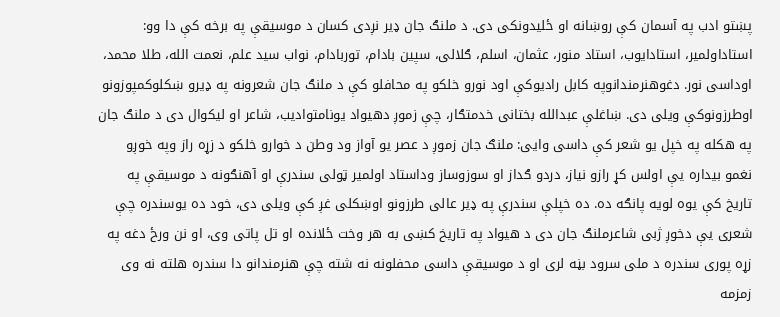پښتو ادب په آسمان کې روښانه او ځلیدونکی دی. د ملنګ جان ډیر نږدی کسان د موسیقې په برخه کې دا وو: استاداولمیر، استادایوب، استاد منور، عثمان، اسلم، ګلالی، سپین بادام، توربادام، نواب سید علم، نعمت الله، طلا محمد، اوداسی نور. دغوهنرمندانوپه کابل رادیوکې اود نورو خلکو په محافلو کې د ملنګ جان شعرونه په ډیرو ښکلوکمپوزونو اوطرزونوکې ویلی دی. ښاغلې عبدالله بختانی خدمتګار، چې زموږ دهیواد یونامتوادیب، شاعر او لیکوال دی د ملنګ جان په هکله په خپل یو شعر کې داسی وایی: ملنګ جان زموږ د عصر یو آواز ود وطن د خوارو خلکو د زړه راز وپه خوږو نغمو بیداره یې اولس کړ رازو نیاز، دردو ګداز او سوزوساز وداستاد اولمیر ټولی سندرې او آهنګونه د موسیقې په تاریخ کې یوه لویه پانګه ده. ده خپلې سندرې په ډیر عالی طرزونو اوښکلی غږ کې ویلی دی، خود ده یوسندره چې شعری یې دخوږ ژبی شاعرملنګ جان دی د هیواد په تاریخ کښی به هر وخت ځلانده او تل پاتی وی، او نن ورځ دغه په زړه پوری سندره د ملی سرود بڼه لری او د موسیقې داسی محفلونه نه شته چې هنرمندانو دا سندره هلته نه وی زمزمه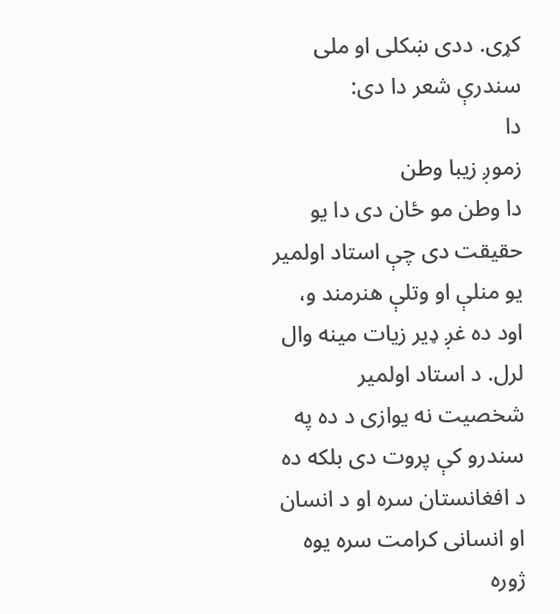کړی. ددی ښکلی او ملی سندرې شعر دا دی:
دا
زموږ زیبا وطن
دا وطن مو ځان دی دا یو حقیقت دی چې استاد اولمیر یو منلې او وتلې هنرمند و، اود ده غږ ډیر زیات مینه وال لرل. د استاد اولمیر شخصیت نه یوازی د ده په سندرو کې پروت دی بلکه ده د افغانستان سره او د انسان او انسانی کرامت سره یوه ژوره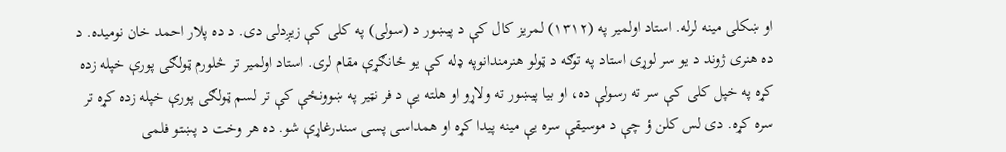او ښکلی مینه لرله. استاد اولمیر په (۱۳۱۲) لمریز کال کې د پیښور د (سولی) په کلی کې زیږدلی دی. د ده پلار احمد خان نومیده. د ده هنری ژوند د یو سر لوړی استاد په توګه د ټولو هنرمندانوپه ډله کې یو ځانګړې مقام لری. استاد اولمیر تر څلورم ټولګی پورې خپله زده کړه په خپل کلی کې سر ته رسولې ده، او بیا پیښور ته ولاړو او هلته یې د فر نټیر په ښوونځې کې تر لسم ټولګی پورې خپله زده کړه تر سره کړه. دی لس کلن ؤ چې د موسیقې سره یې مینه پیدا کړه او همداسی پسی سندرغاړې شو. ده هر وخت د پښتو فلمی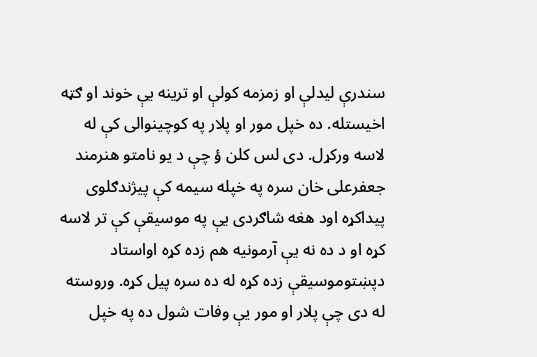سندرې لیدلې او زمزمه کولې او ترینه یې خوند او ګټه اخیستله. ده خپل مور او پلار په کوچینوالی کې له لاسه ورکړل. دی لس کلن ؤ چې د یو نامتو هنرمند جعفرعلی خان سره په خپله سیمه کې پیژندګلوی پیداکړه اود هغه شاګردی یې په موسیقې کې تر لاسه کړه او د ده نه یې آرمونیه هم زده کړه اواستاد دپښتوموسیقې زده کړه له ده سره پیل کړه. وروسته له دی چې پلار او مور یې وفات شول ده په خپل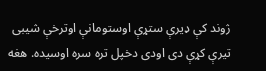ژوند کې ډیرې ستړې اوستومانې اوترخې شیبی تیرې کړې دی اودی دخپل تره سره اوسیده. هغه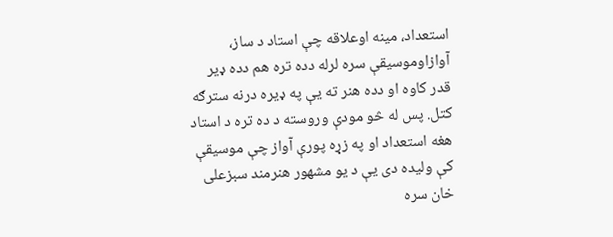استعداد، مینه اوعلاقه چې استاد د ساز، آوازاوموسیقې سره لرله دده تره هم دده ډیر قدر کاوه او دده هنر ته یې په ډیره درنه سترګه کتل. پس له څو مودې وروسته د ده تره د استاد هغه استعداد او په زړه پورې آواز چې موسیقې کې ولیده دی یې د یو مشهور هنرمند سبزعلی خان سره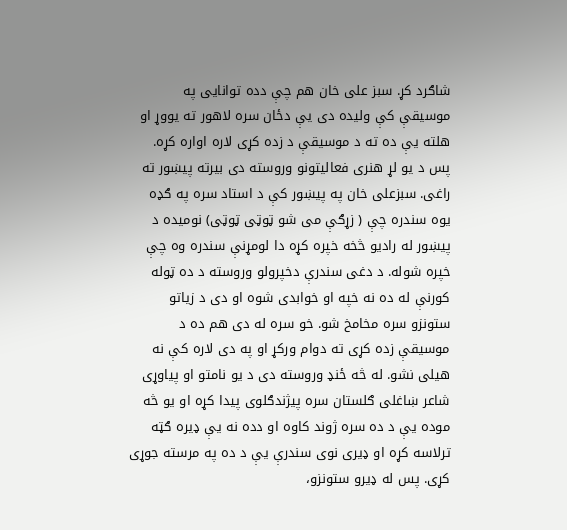شاګرد کړ. سبز علی خان هم چې دده توانایی په موسیقې کې ولیده دی یې دځان سره لاهور ته یووړ او هلته یې ده ته د موسیقې د زده کړی لاره اواره کړه. پس د یو لړ هنری فعالیتونو وروسته دی بیرته پیښور ته راغی. سبزعلی خان په پیښور کې د استاد سره په ګډه یوه سندره چې ( زړګې می شو ټوټی ټوټی) نومیده د پیښور له رادیو څخه خپره کړه دا لومړنې سندره وه چې خپره شوله. د دغی سندرې دخپرولو وروسته د ده ټوله کورنې له ده نه خپه او خوابدی شوه او دی د زیاتو ستونزو سره مخامخ شو. خو سره له دی هم ده د موسیقې زده کړی ته دوام ورکړ او په دی لاره کې نه هیلی نشو. له څه ځنډ وروسته دی د یو نامتو او پیاوړی شاعر ښاغلی ګلستان سره پیژندګلوی پیدا کړه او یو څه موده یې د ده سره ژوند کاوه او دده نه یې ډیره ګټه ترلاسه کړه او ډیری نوی سندرې یې د ده په مرسته جوړی کړی. پس له ډیرو ستونزو،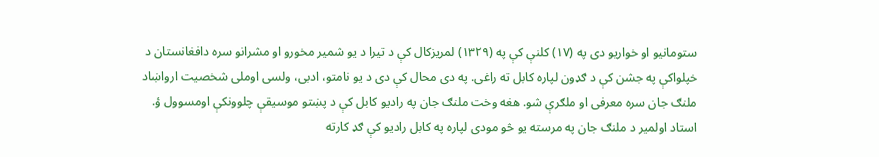ستومانیو او خواریو دی په (۱۷) کلنې کې په (۱۳۲۹) لمریزکال کې د تیرا د یو شمیر مخورو او مشرانو سره دافغانستان د خپلواکې په جشن کې د ګډون لپاره کابل ته راغی. په دی محال کې دی د یو نامتو، ادبی، ولسی اوملی شخصیت ارواښاد ملنګ جان سره معرفی او ملګرې شو. هغه وخت ملنګ جان په رادیو کابل کې د پښتو موسیقې چلوونکې اومسوول ؤ. استاد اولمیر د ملنګ جان په مرسته یو څو مودی لپاره په کابل رادیو کې ګډ کارته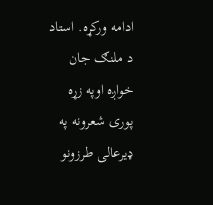ادامه ورکړه. استاد د ملنګ جان خواږه اوپه زړه پوری شعرونه په ډیرعالی طرزونو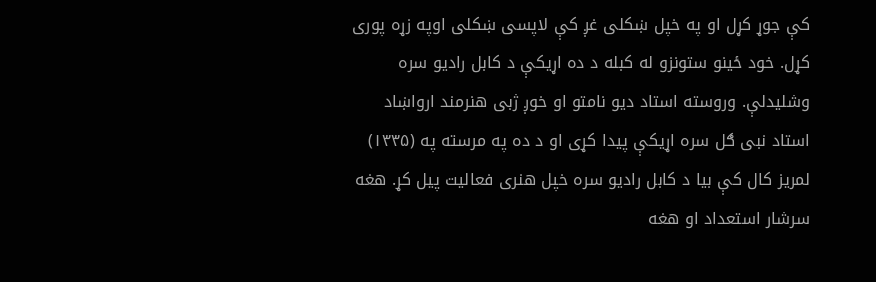کې جوړ کړل او په خپل ښکلی غږ کې لاپسی ښکلی اوپه زړه پوری کړل. خود ځینو ستونزو له کبله د ده اړیکې د کابل رادیو سره وشلیدلې. وروسته استاد دیو نامتو او خوږ ژبی هنرمند ارواښاد استاد نبی ګل سره اړیکې پیدا کړی او د ده په مرسته په (۱۳۳۵) لمریز کال کې بیا د کابل رادیو سره خپل هنری فعالیت پیل کړ. هغه سرشار استعداد او هغه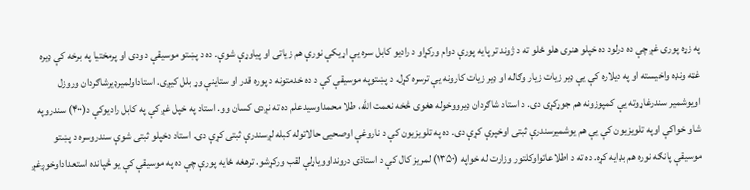په زړه پوری غږ چې ده درلود ده خپلو هنری هلو ځلو ته د ژوند تر پایه پورې دوام ورکړاو د رادیو کابل سره یې اړیکې نورې هم زیاتی او پیاوړې شوې. ده د پښتو موسیقې د ودی او پرمختیا په برخه کې ډیره غټه ونډه واخیسته او په دیلاره کې یې ډیر زیات زیار وګاله او ډیر زیات کارونه یې ترسره کړل. د پښتوپه موسیقې کې د ده خدمتونه د پوره قدر او ستاینې وړ بلل کیږی. استاداولمیرډیرشاګردان وروزل اویوشمیر سندرغاړوته یې کمپوزونه هم جوړکړی دی. د استاد شاګردان ډیرووخوله هغوی څخه نعمت الله، طلا محمداوسیدعلم ده ته نږدی کسان وو. استاد په خپل غږ کې په کابل رادیوکې د(۴۰۰) سندروپه شاو خواکې اوپه تلویزیون کې یې هم یوشمیرسندرې ثبتی اوخپرې کړې دی. ده په تلویزیون کې د ناروغې اوصحیی حالاتوله کبله لږسندرې ثبتی کړې دی. استاد دخپلو ثبتی شوې سندروسره د پښتو موسیقې پانګه نوره هم بډایه کړه. ده ته د اطلاعاتواوکلتور وزارت له خواپه (۱۳۵۰) لمریز کال کې د استاذی درونداوویاړلې لقب ورکړشو. ترهغه ځایه پورې چې ده په موسیقې کې یو څپانده استعداداوخوږغږ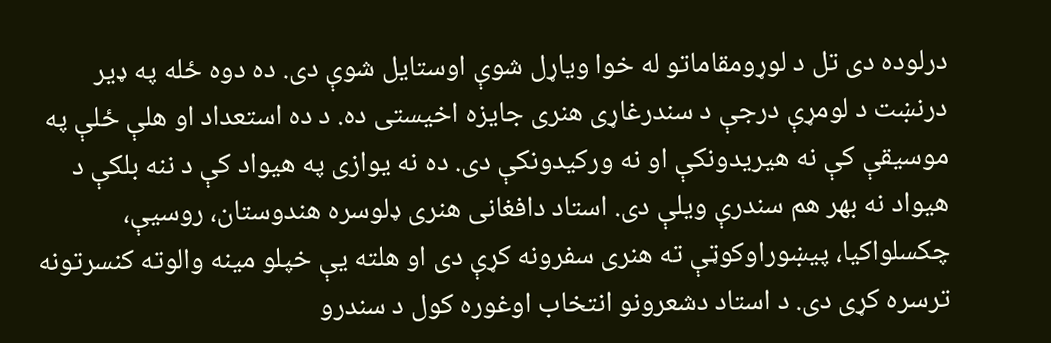درلوده دی تل د لوړومقاماتو له خوا ویاړل شوې اوستایل شوې دی. ده دوه ځله په ډیر درنښت د لومړې درجې د سندرغاړی هنری جایزه اخیستی ده. د ده استعداد او هلې ځلې په موسیقې کې نه هیریدونکې او نه ورکیدونکې دی. ده نه یوازی په هیواد کې د ننه بلکې د هیواد نه بهر هم سندرې ویلې دی. استاد دافغانی هنری ډلوسره هندوستان، روسیې، چکسلواکیا، پیښوراوکوټې ته هنری سفرونه کړې دی او هلته یې خپلو مینه والوته کنسرتونه ترسره کړی دی. د استاد دشعرونو انتخاب اوغوره کول د سندرو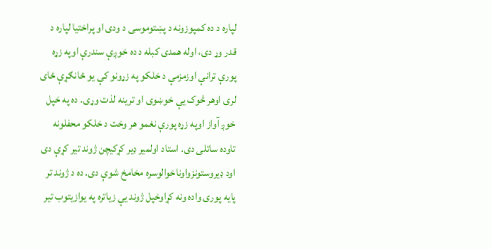لپاره د ده کمپوزونه د پښتوموسی د ودی او پراختیا لپاره د قدر وړ دی، اوله همدی کبله د ده خوږې سندرې اوپه زړه پورې ترانې اوزمزمې د خلکو په زړونو کې یو ځانګړې ځای لری اوهر څوک یې خوښوی او ترینه لذت وړی. ده په خپل خوږ آواز اوپه زړه پورې نغمو هر وخت د خلکو محفلونه تاوده ساتلی دی. استاد اولمیر ډیر کړکیچن ژوند تیر کړې دی اود ډیروستونزواوناخوالوسره مخامخ شوې دی. ده د ژوند تر پایه پوری واده ونه کړاوخپل ژوند یې زیاتره په یوازیتوب تیر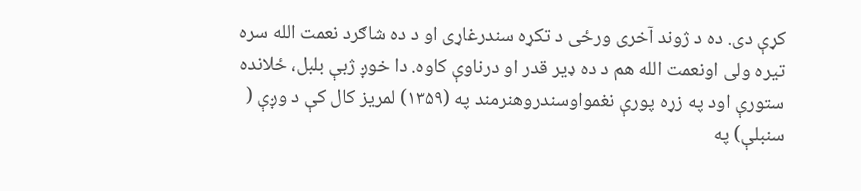کړې دی. ده د ژوند آخری ورځی د تکړه سندرغاړی او د ده شاګرد نعمت الله سره تیره ولی اونعمت الله هم د ده ډیر قدر او درناوې کاوه. دا خوږ ژبې بلبل، ځلانده ستورې اود په زړه پورې نغمواوسندروهنرمند په (۱۳۵۹) لمریز کال کې د وږې ( سنبلې) په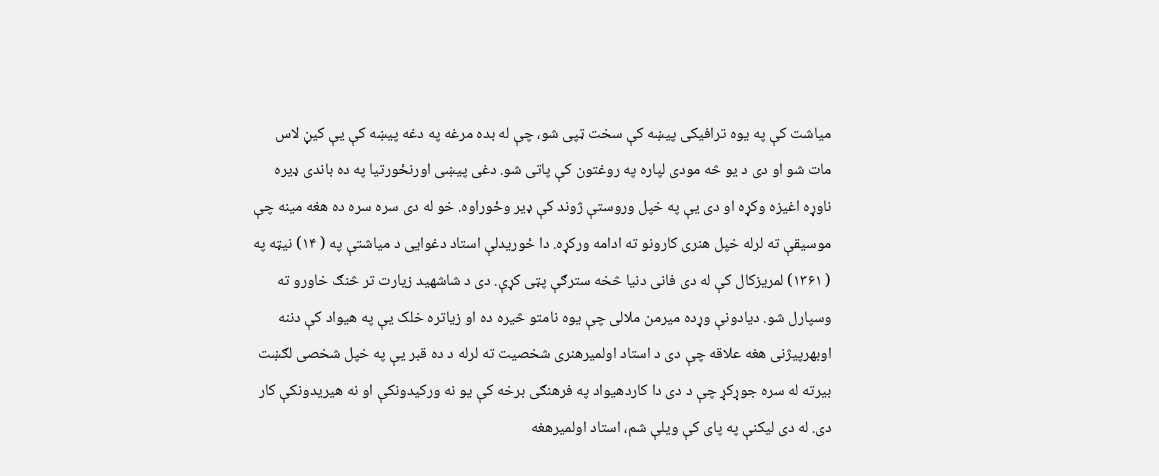میاشت کې په یوه ترافیکی پیښه کې سخت ټپی شو، چې له بده مرغه په دغه پیښه کې یې کیڼ لاس مات شو او دی د یو څه مودی لپاره په روغتون کې پاتی شو. دغی پیښی اورنځورتیا په ده باندی ډیره ناوړه اغیزه وکړه او دی یې په خپل وروستې ژوند کې ډیر وځوراوه. خو له دی سره سره ده هغه مینه چې موسیقې ته لرله خپل هنری کارونو ته ادامه ورکړه. دا ځوریدلې استاد دغوایی د میاشتې په ( ۱۴) نیټه په ( ۱۳۶۱) لمریزکال کې له دی فانی دنیا څخه سترګې پټی کړې. دی د شاشهید زیارت تر څنګ خاورو ته وسپارل شو. دیادونې وړده میرمن ملالی چې یوه نامتو څیره ده او زیاتره خلک یې په هیواد کې دننه اوبهرپیژنی هغه علاقه چې دی د استاد اولمیرهنری شخصیت ته لرله د ده قبر یې په خپل شخصی لګښت بیرته له سره جوړکړ چې د دی دا کاردهیواد په فرهنګی برخه کې یو نه ورکیدونکې او نه هیریدونکې کار دی. له دی لیکنې په پای کې ویلې شم، استاد اولمیرهغه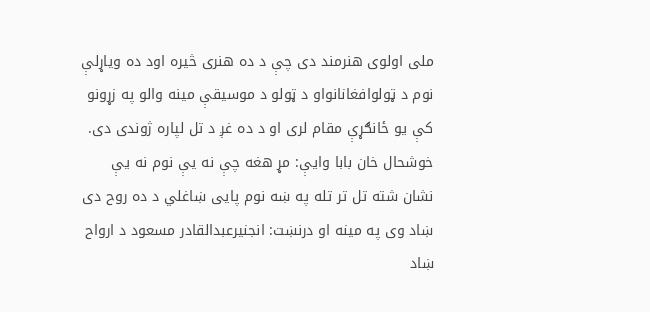ملی اولوی هنرمند دی چې د ده هنری څیره اود ده ویاړلې نوم د ټولوافغانانواو د ټولو د موسیقې مینه والو په زړونو کې یو ځانګړې مقام لری او د ده غږ د تل لپاره ژوندی دی. خوشحال خان بابا وایې: مړ هغه چې نه یې نوم نه یې نشان شته تل تر تله په ښه نوم پایی ښاغلي د ده روح دی ښاد وی په مینه او درنښت: انجنیرعبدالقادر مسعود د ارواح ښاد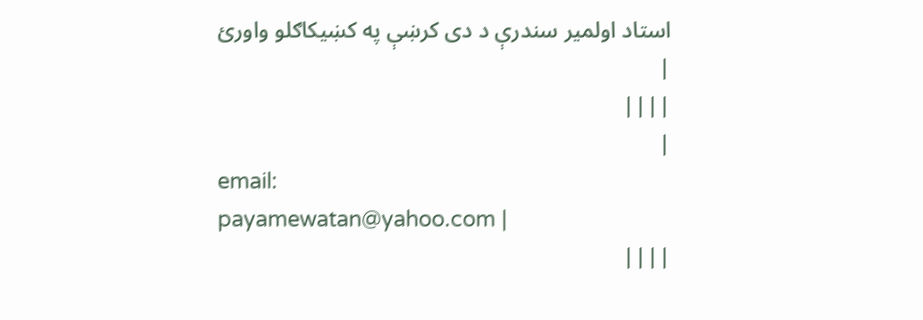استاد اولمیر سندرې د دی کرښې په کښیکاګلو واورئ
|
||||
|
email:
payamewatan@yahoo.com |
||||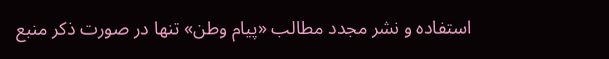استفاده و نشر مجدد مطالب «پیام وطن» تنها در صورت ذکر منبع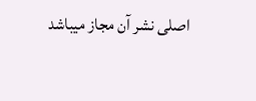اصلی نشر آن مجاز میباشد